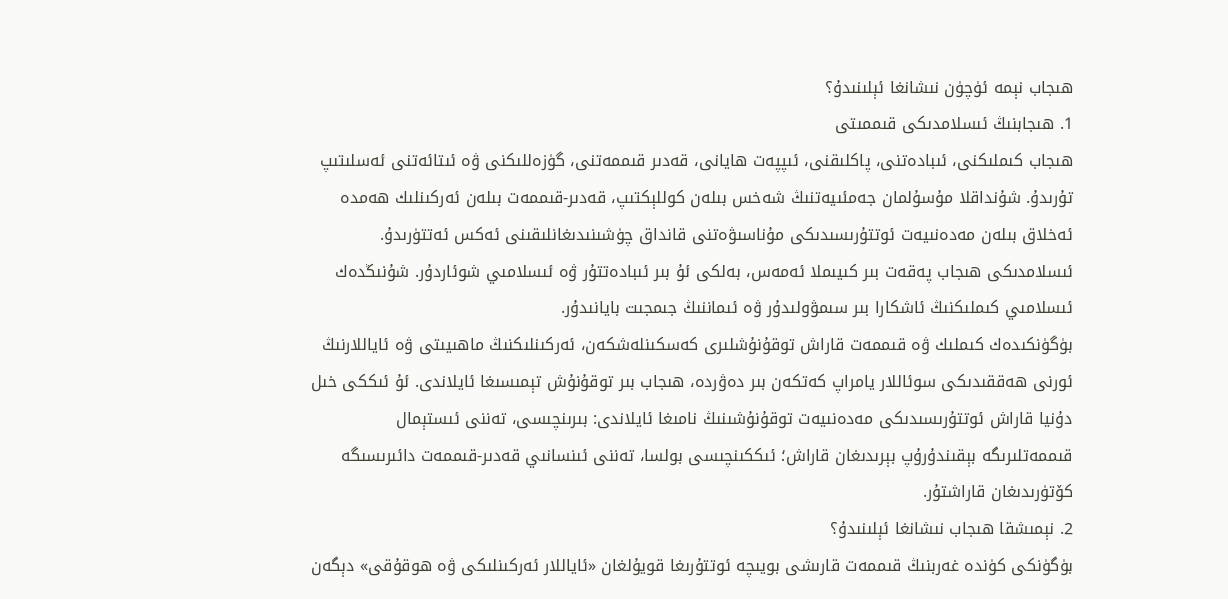ھىجاب نېمە ئۈچۈن نىشانغا ئېلىنىدۇ؟
1. ھىجابنىڭ ئىسلامدىكى قىممىتى
ھىجاب كىملىكنى، ئىبادەتنى، پاكلىقنى، ئىپپەت ھايانى، قەدىر قىممەتنى، گۈزەللىكنى ۋە ئىتائەتنى ئەسلىتىپ تۇرىدۇ. شۇنداقلا مۇسۇلمان جەمئىيەتنىڭ شەخس بىلەن كوللېكتىپ، قەدىر-قىممەت بىلەن ئەركىنلىك ھەمدە ئەخلاق بىلەن مەدەنىيەت ئوتتۇرىسىدىكى مۇناسىۋەتنى قانداق چۈشىنىدىغانلىقىنى ئەكس ئەتتۈرىدۇ.
ئىسلامدىكى ھىجاب پەقەت بىر كىيىملا ئەمەس، بەلكى ئۇ بىر ئىبادەتتۇر ۋە ئىسلامىي شوئاردۇر. شۇنىڭدەك ئىسلامىي كىملىكنىڭ ئاشكارا بىر سىمۋولىدۇر ۋە ئىماننىڭ جىمجىت بايانىدۇر.
بۈگۈنكىدەك كىملىك ۋە قىممەت قاراش توقۇنۇشلىرى كەسكىنلەشكەن، ئەركىنلىكنىڭ ماھىيىتى ۋە ئاياللارنىڭ ئورنى ھەققىدىكى سوئاللار يامراپ كەتكەن بىر دەۋردە، ھىجاب بىر توقۇنۇش تېمىسىغا ئايلاندى. ئۇ ئىككى خىل دۇنيا قاراش ئوتتۇرىسىدىكى مەدەنىيەت توقۇنۇشىنىڭ نامىغا ئايلاندى: بىرىنچىسى، تەننى ئىستېمال قىممەتلىرىگە بېقىندۇرۇپ بېرىدىغان قاراش؛ ئىككىنچىسى بولسا، تەننى ئىنسانىي قەدىر-قىممەت دائىرىسىگە كۆتۈرىدىغان قاراشتۇر.
2. نېمىشقا ھىجاب نىشانغا ئېلىنىدۇ؟
بۈگۈنكى كۈندە غەربنىڭ قىممەت قارىشى بويىچە ئوتتۇرىغا قويۇلغان «ئاياللار ئەركىنلىكى ۋە ھوقۇقى» دېگەن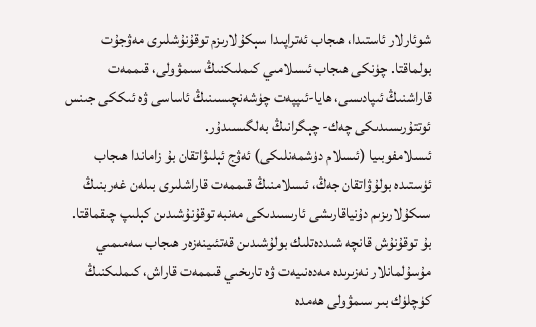شوئارلار ئاستىدا، ھىجاب ئەتراپىدا سېكۇلارىزم توقۇنۇشلىرى مەۋجۇت بولماقتا. چۈنكى ھىجاب ئىسلامىي كىملىكنىڭ سىمۋولى، قىممەت قاراشنىڭ ئىپادىسى، ھايا-ئىپپەت چۈشەنچىسىنىڭ ئاساسى ۋە ئىككى جىنس ئوتتۇرىسىدىكى چەك- چېگرانىڭ بەلگىسىدۇر.
ئىسلامفوبىيا (ئىسلام دۈشمەنلىكى) ئەۋج ئېلىۋاتقان بۇ زاماندا ھىجاب ئۈستىدە بولۇۋاتقان جەڭ، ئىسلامنىڭ قىممەت قاراشلىرى بىلەن غەربنىڭ سىكۇلارىزىم دۇنياقارىشى ئارىسىدىكى مەنبە توقۇنۇشىدىن كېلىپ چىقماقتا. بۇ توقۇنۇش قانچە شىددەتلىك بولۇشىدىن قەتئىينەزەر ھىجاب سەمىمىي مۇسۇلمانلار نەزىرىدە مەدەنىيەت ۋە تارىخىي قىممەت قاراش، كىملىكنىڭ كۈچلۈك بىر سىمۋولى ھەمدە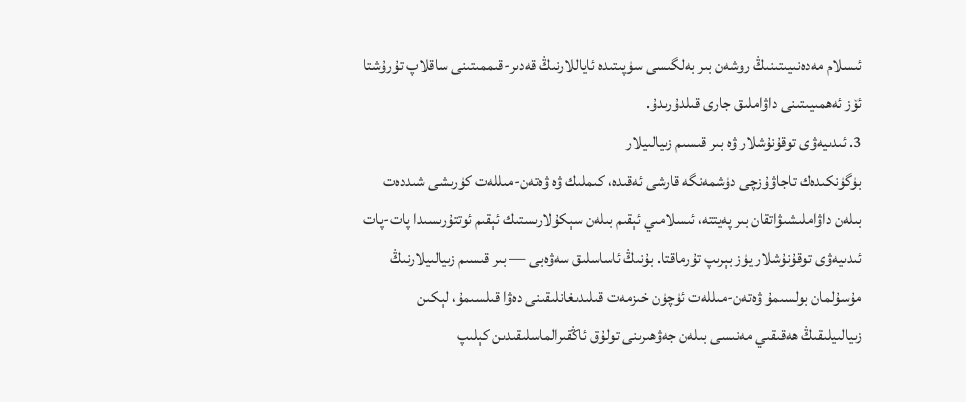ئىسلام مەدەنىيىتىنىڭ روشەن بىر بەلگىسى سۈپىتىدە ئاياللارنىڭ قەدىر-قىممىتىنى ساقلاپ تۇرۇشتا ئۆز ئەھمىيىتىنى داۋاملىق جارى قىلدۇرىدۇ.
3. ئىدىيەۋى توقۇنۇشلار ۋە بىر قىسىم زىيالىيلار
بۈگۈنكىدەك تاجاۋۇزچى دۈشمەنگە قارشى ئەقىدە، كىملىك ۋە ۋەتەن-مىللەت كۈرىشى شىددەت بىلەن داۋاملىشىۋاتقان بىر پەيتتە، ئىسلامىي ئېقىم بىلەن سېكۇلارىستىك ئېقىم ئوتتۇرىسىدا پات-پات ئىدىيەۋى توقۇنۇشلار يۈز بېرىپ تۇرماقتا. بۇنىڭ ئاساسلىق سەۋەبى — بىر قىسىم زىيالىيلارنىڭ مۇسۇلمان بولسىمۇ ۋەتەن-مىللەت ئۈچۈن خىزمەت قىلىدىغانلىقىنى دەۋا قىلسىمۇ، لېكىن زىيالىيلىقىڭ ھەقىقىي مەنىسى بىلەن جەۋھىرىنى تولۇق ئاڭقىرالماسلىقىدىن كېلىپ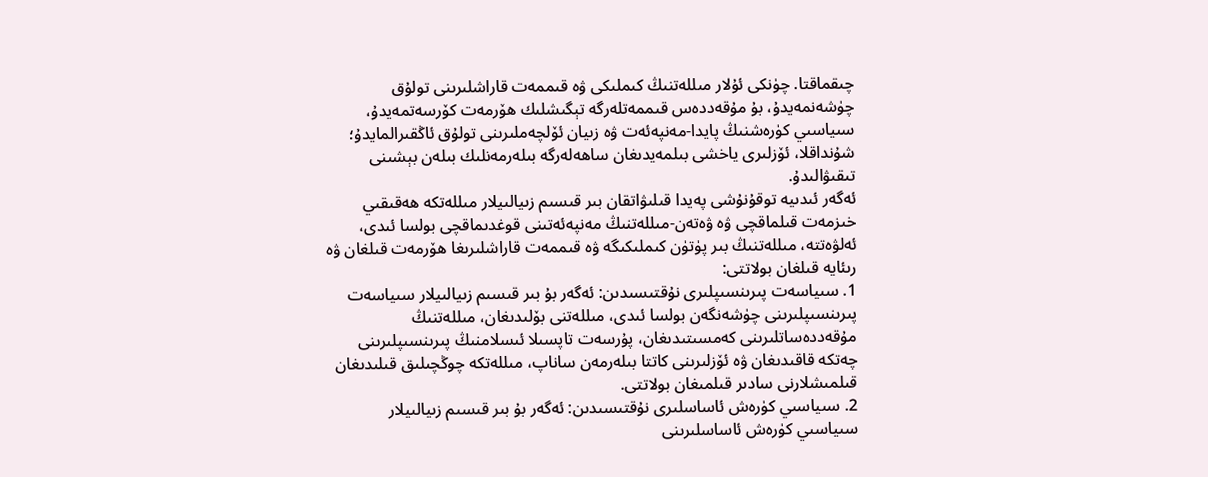چىقماقتا. چۈنكى ئۇلار مىللەتنىڭ كىملىكى ۋە قىممەت قاراشلىرىنى تولۇق چۈشەنمەيدۇ، بۇ مۇقەددەس قىممەتلەرگە تېگىشلىك ھۆرمەت كۆرسەتمەيدۇ، سىياسىي كۈرەشنىڭ پايدا-مەنپەئەت ۋە زىيان ئۆلچەملىرىنى تولۇق ئاڭقىرالمايدۇ؛ شۇنداقلا، ئۆزلىرى ياخشى بىلمەيدىغان ساھەلەرگە بىلەرمەنلىك بىلەن بېشىنى تىقىۋالىدۇ.
ئەگەر ئىدىيە توقۇنۇشى پەيدا قىلىۋاتقان بىر قىسىم زىيالىيلار مىللەتكە ھەقىقىي خىزمەت قىلماقچى ۋە ۋەتەن-مىللەتنىڭ مەنپەئەتىنى قوغدىماقچى بولسا ئىدى، ئەلۋەتتە، مىللەتنىڭ بىر پۈتۈن كىملىكىگە ۋە قىممەت قاراشلىرىغا ھۆرمەت قىلغان ۋە رىئايە قىلغان بولاتتى:
1. سىياسەت پىرىنسىپلىرى نۇقتىسىدىن: ئەگەر بۇ بىر قىسىم زىيالىيلار سىياسەت پىرىنسىپلىرىنى چۈشەنگەن بولسا ئىدى، مىللەتنى بۆلىدىغان، مىللەتنىڭ مۇقەددەساتلىرىنى كەمسىتىدىغان، پۇرسەت تاپسىلا ئىسلامنىڭ پىرىنسىپلىرىنى چەتكە قاقىدىغان ۋە ئۆزلىرىنى كاتتا بىلەرمەن ساناپ، مىللەتكە چوڭچىلىق قىلىدىغان قىلمىشلارنى سادىر قىلمىغان بولاتتى.
2. سىياسىي كۈرەش ئاساسلىرى نۇقتىسىدىن: ئەگەر بۇ بىر قىسىم زىيالىيلار سىياسىي كۈرەش ئاساسلىرىنى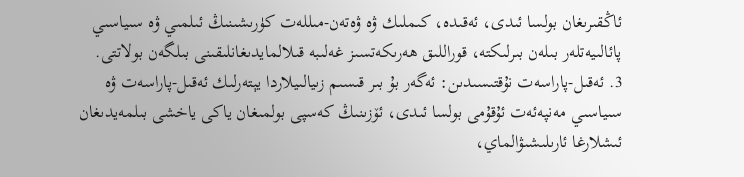ئاڭقىرىغان بولسا ئىدى، ئەقىدە، كىملىك ۋە ۋەتەن-مىللەت كۈرىشىنىڭ ئىلمىي ۋە سىياسىي پائالىيەتلەر بىلەن بىرلىكتە، قوراللىق ھەرىكەتسىز غەلىبە قىلالمايدىغانلىقىنى بىلگەن بولاتتى.
3. ئەقىل-پاراسەت نۇقتىسىدىن: ئەگەر بۇ بىر قىسىم زىيالىيلاردا يېتەرلىك ئەقىل-پاراسەت ۋە سىياسىي مەنپەئەت ئۇقۇمى بولسا ئىدى، ئۆزىنىڭ كەسپى بولمىغان ياكى ياخشى بىلمەيدىغان ئىشلارغا ئارىلىشىۋالماي،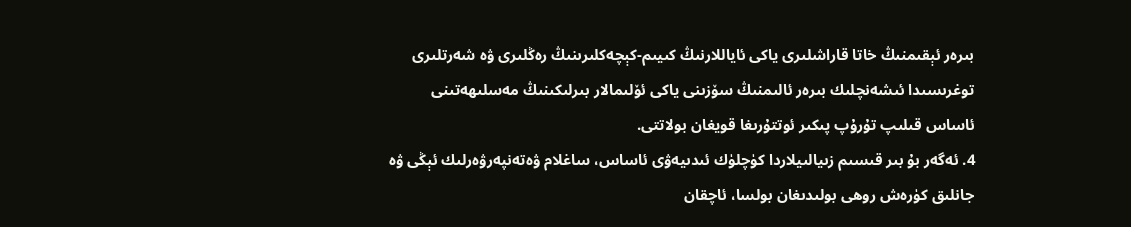بىرەر ئېقىمنىڭ خاتا قاراشلىرى ياكى ئاياللارنىڭ كىيىم-كېچەكلىرىنىڭ رەڭلىرى ۋە شەرتلىرى توغرىسىدا ئىشەنچلىك بىرەر ئالىمنىڭ سۆزىنى ياكى ئۆلىمالار بىرلىكىنىڭ مەسلىھەتىنى ئاساس قىلىپ تۇرۇپ پىكىر ئوتتۇرىغا قويغان بولاتتى.
4. ئەگەر بۇ بىر قىسىم زىيالىيلاردا كۈچلۈك ئىدىيەۋى ئاساس، ساغلام ۋەتەنپەرۋەرلىك ئېڭى ۋە جانلىق كۈرەش روھى بولىدىغان بولسا، ئاچقان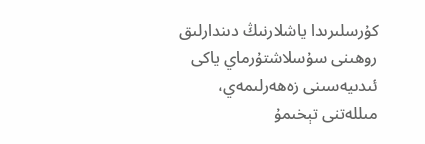كۇرسلىرىدا ياشلارنىڭ دىندارلىق روھىنى سۇسلاشتۇرماي ياكى ئىدىيەسىنى زەھەرلىمەي، مىللەتنى تېخىمۇ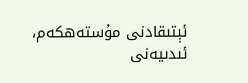ئېتىقادنى مۇستەھكەم، ئىدىيەنى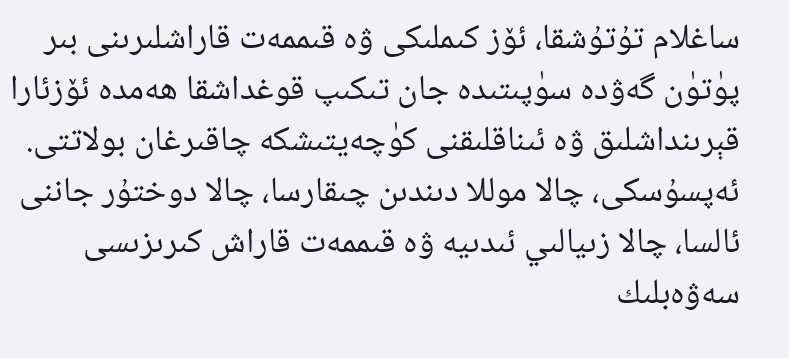ساغلام تۇتۇشقا، ئۆز كىملىكى ۋە قىممەت قاراشلىرىنى بىر پۈتۈن گەۋدە سۈپىتىدە جان تىكىپ قوغداشقا ھەمدە ئۆزئارا قېرىنداشلىق ۋە ئىناقلىقنى كۈچەيتىشكە چاقىرغان بولاتتى.
ئەپسۇسكى، چالا موللا دىندىن چىقارسا، چالا دوختۇر جاننى ئالسا، چالا زىيالىي ئىدىيە ۋە قىممەت قاراش كىرىزىسى سەۋەبلىك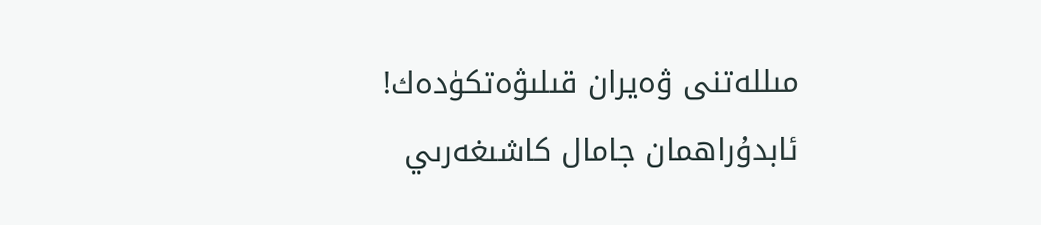مىللەتنى ۋەيران قىلىۋەتكۈدەك!
ئابدۇراھمان جامال كاشىغەرىي